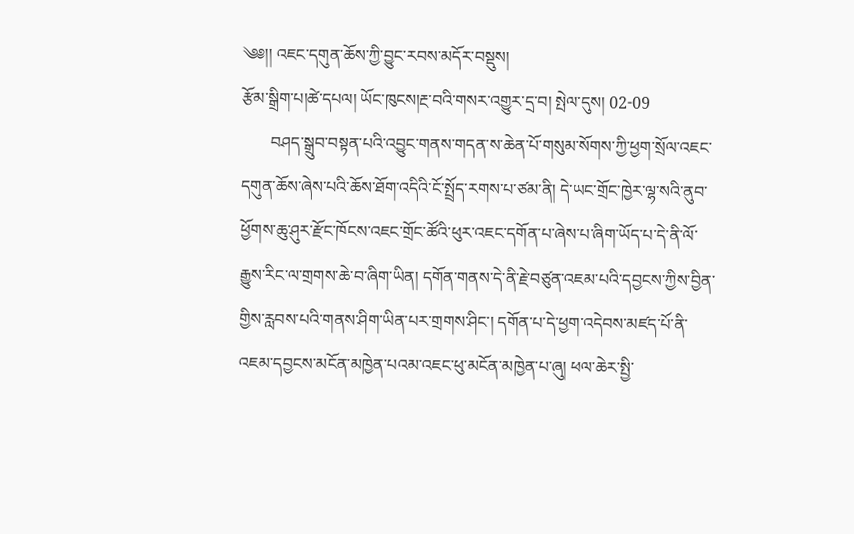༄༅།། འཇང་དགུན་ཆོས་ཀྱི་བྱུང་རབས་མདོར་བསྡུས།
རྩོམ་སྒྲིག་པ།ཚེ་དཔལ། ཡོང་ཁུངས།རྔ་བའི་གསར་འགྱུར་དྲ་བ། སྤེལ་དུས། 02-09
       བཤད་སྒྲུབ་བསྟན་པའི་འབྱུང་གནས་གདན་ས་ཆེན་པོ་གསུམ་སོགས་ཀྱི་ཕྱག་སྲོལ་འཇང་དགུན་ཆོས་ཞེས་པའི་ཆོས་ཐོག་འདིའི་ངོ་སྤྲོད་རགས་པ་ཙམ་ནི། དེ་ཡང་གྲོང་ཁྱེར་ལྷ་སའི་ནུབ་ཕྱོགས་ཆུ་ཤུར་རྫོང་ཁོངས་འཇང་གྲོང་ཚོའི་ཕུར་འཇང་དགོན་པ་ཞེས་པ་ཞིག་ཡོད་པ་དེ་ནི་ལོ་རྒྱུས་རིང་ལ་གྲགས་ཆེ་བ་ཞིག་ཡིན། དགོན་གནས་དེ་ནི་རྗེ་བཙུན་འཇམ་པའི་དབྱངས་ཀྱིས་བྱིན་གྱིས་རླབས་པའི་གནས་ཤིག་ཡིན་པར་གྲགས་ཤིང་། དགོན་པ་དེ་ཕྱག་འདེབས་མཛད་པོ་ནི་འཇམ་དབྱངས་མངོན་མཁྱེན་པའམ་འཇང་ཕུ་མངོན་མཁྱེན་པ་ཞུ། ཕལ་ཆེར་སྤྱི་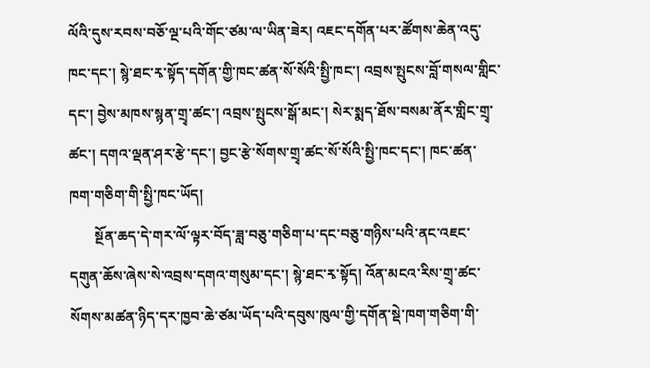ལོའི་དུས་རབས་བཅོ་ལྔ་པའི་གོང་ཙམ་ལ་ཡིན་ཟེར། འཇང་དགོན་པར་ཚོགས་ཆེན་འདུ་ཁང་དང་། སྙེ་ཐང་རྭ་སྟོད་དགོན་གྱི་ཁང་ཚན་སོ་སོའི་སྤྱི་ཁང་། འབྲས་སྤུངས་བློ་གསལ་གླིང་དང་། བྱེས་མཁས་སྙན་གྲྭ་ཚང་། འབྲས་སྤུངས་སྒོ་མང་། སེར་སྨད་ཐོས་བསམ་ནོར་གླིང་གྲྭ་ཚང་། དགའ་ལྡན་ཤར་རྩེ་དང་། བྱང་རྩེ་སོགས་གྲྭ་ཚང་སོ་སོའི་སྤྱི་ཁང་དང་། ཁང་ཚན་ཁག་གཅིག་གི་སྤྱི་ཁང་ཡོད།
       སྔོན་ཆད་དེ་གར་ལོ་ལྟར་བོད་ཟླ་བཅུ་གཅིག་པ་དང་བཅུ་གཉིས་པའི་ནང་འཇང་དགུན་ཆོས་ཞེས་སེ་འབྲས་དགའ་གསུམ་དང་། སྙེ་ཐང་རྭ་སྟོད། འོན་མངའ་རིས་གྲྭ་ཚང་སོགས་མཚན་ཉིད་དར་ཁྱབ་ཆེ་ཙམ་ཡོད་པའི་དབུས་ཁུལ་གྱི་དགོན་སྡེ་ཁག་གཅིག་གི་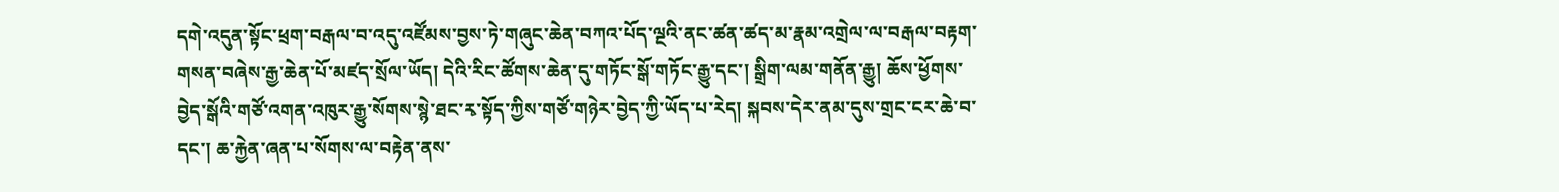དགེ་འདུན་སྟོང་ཕྲག་བརྒལ་བ་འདུ་འཛོམས་བྱས་ཏེ་གཞུང་ཆེན་བཀའ་པོད་ལྔའི་ནང་ཚན་ཚད་མ་རྣམ་འགྲེལ་ལ་བརྒལ་བརྟག་གསན་བཞེས་རྒྱ་ཆེན་པོ་མཛད་སྲོལ་ཡོད། དེའི་རིང་ཚོགས་ཆེན་དུ་གཏོང་སྒོ་གཏོང་རྒྱུ་དང་། སྒྲིག་ལམ་གནོན་རྒྱུ། ཆོས་ཕྱོགས་བྱེད་སྒོའི་གཙོ་འགན་འཁུར་རྒྱུ་སོགས་སྙེ་ཐང་རྭ་སྟོད་ཀྱིས་གཙོ་གཉེར་བྱེད་ཀྱི་ཡོད་པ་རེད། སྐབས་དེར་ནམ་དུས་གྲང་ངར་ཆེ་བ་དང་། ཆ་རྐྱེན་ཞན་པ་སོགས་ལ་བརྟེན་ནས་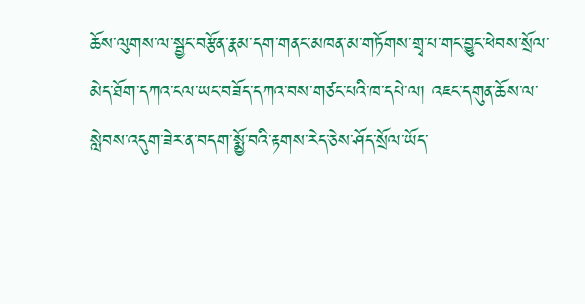ཆོས་ལུགས་ལ་སྦྱང་བརྩོན་རྣམ་དག་གནང་མཁན་མ་གཏོགས་གྲྭ་པ་གང་བྱུང་ཕེབས་སྲོལ་མེད་ཐོག་དཀའ་ངལ་ཡང་བཟོད་དཀའ་བས་གཙང་པའི་ཁ་དཔེ་ལ། འཇང་དགུན་ཆོས་ལ་སླེབས་འདུག་ཟེར་ན་བདག་སྨྱོ་བའི་རྟགས་རེད་ཅེས་ཤོད་སྲོལ་ཡོད་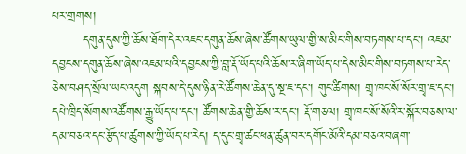པར་གྲགས།
       དགུན་དུས་ཀྱི་ཆོས་ཐོག་དེར་འཇང་དགུན་ཆོས་ཞེས་ཚོགས་ཡུལ་གྱི་ས་མིང་གིས་བཏགས་པ་དང་། འཇམ་དབྱངས་དགུན་ཆོས་ཞེས་འཇམ་པའི་དབྱངས་ཀྱི་བླ་རྡོ་ཡོད་པའི་ཆོས་ར་ཞིག་ཡོད་པ་དེས་མིང་གིས་བཏགས་པ་རེད་ཅེས་བཤད་སྲོལ་ཡང་འདུག སྐབས་དེ་དུས་ཉིན་རེ་ཚོགས་ཆེན་དུ་སྔ་ཇ་དང་། གུང་ཚིགས། གྲྭ་ཁང་སོ་སོར་གྲྭ་ཇ་དང་། དཔེ་ཁྲིད་སོགས་འཚོགས་རྒྱུ་ཡོད་པ་དང་། ཚོགས་ཆེན་གྱི་ཆོས་ར་དང་། རྡོ་གཅལ། གྲྭ་ཁང་སོ་སོའི་ར་སྐོར་བཅས་ལ་དམ་བཅའ་དང་རྩོད་པ་ཚུགས་ཀྱི་ཡོད་པ་རེད། ད་དུང་གྲྭ་ཚང་ཕན་ཚུན་བར་དགོང་མོའི་དམ་བཅའ་བཞག་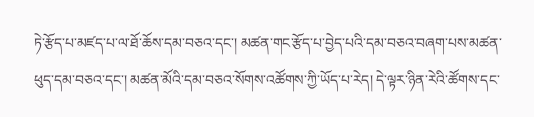ཏེ་རྩོད་པ་མཛད་པ་ལ་ཐོ་ཆོས་དམ་བཅའ་དང་། མཚན་གང་རྩོད་པ་བྱེད་པའི་དམ་བཅའ་བཞག་པས་མཚན་ཕུད་དམ་བཅའ་དང་། མཚན་མོའི་དམ་བཅའ་སོགས་འཚོགས་ཀྱི་ཡོད་པ་རེད། དེ་ལྟར་ཉིན་རེའི་ཚོགས་དང་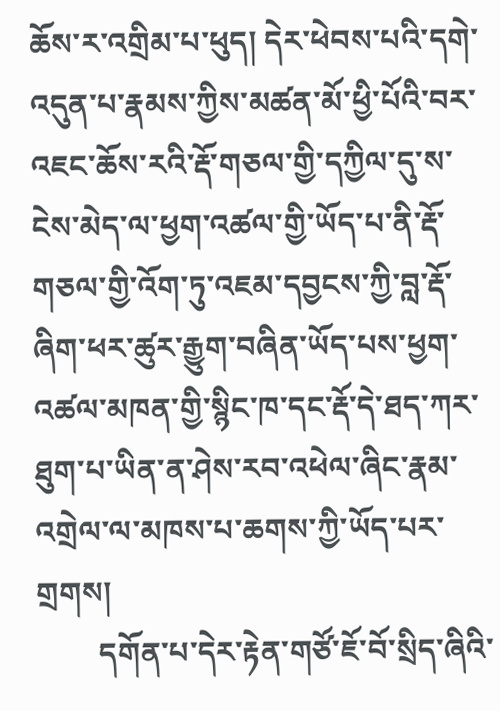ཆོས་ར་འགྲིམ་པ་ཕུད། དེར་ཕེབས་པའི་དགེ་འདུན་པ་རྣམས་ཀྱིས་མཚན་མོ་ཕྱི་པོའི་བར་འཇང་ཆོས་རའི་རྡོ་གཅལ་གྱི་དཀྱིལ་དུ་ས་ངེས་མེད་ལ་ཕྱག་འཚལ་གྱི་ཡོད་པ་ནི་རྡོ་གཅལ་གྱི་འོག་ཏུ་འཇམ་དབྱངས་ཀྱི་བླ་རྡོ་ཞིག་ཕར་ཚུར་རྒྱུག་བཞིན་ཡོད་པས་ཕྱག་འཚལ་མཁན་གྱི་སྙིང་ཁ་དང་རྡོ་དེ་ཐད་ཀར་ཐུག་པ་ཡིན་ན་ཤེས་རབ་འཕེལ་ཞིང་རྣམ་འགྲེལ་ལ་མཁས་པ་ཆགས་ཀྱི་ཡོད་པར་གྲགས།
        དགོན་པ་དེར་རྟེན་གཙོ་ཇོ་བོ་སྲིད་ཞིའི་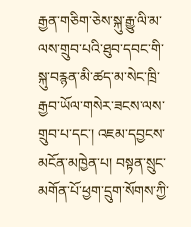རྒྱན་གཅིག་ཅེས་སྐུ་རྒྱུ་ལི་མ་ལས་གྲུབ་པའི་ཐུབ་དབང་གི་སྐུ་བརྙན་མི་ཚད་མ་སེང་ཁྲི་རྒྱབ་ཡོལ་གསེར་ཟངས་ལས་གྲུབ་པ་དང་། འཇམ་དབྱངས་མངོན་མཁྱེན་པ། བསྟན་སྲུང་མགོན་པོ་ཕྱག་དྲུག་སོགས་ཀྱི་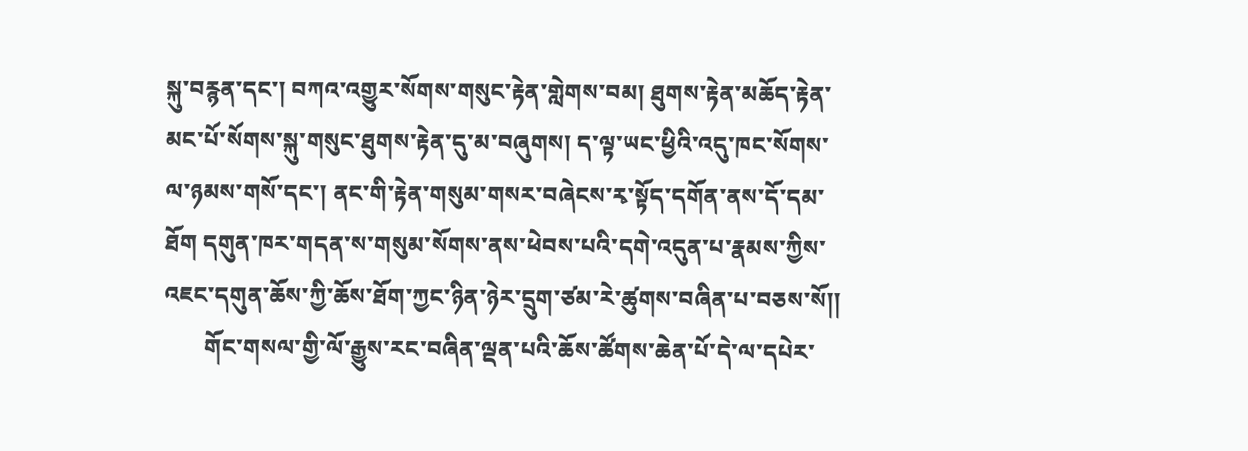སྐུ་བརྙན་དང་། བཀའ་འགྱུར་སོགས་གསུང་རྟེན་གླེགས་བམ། ཐུགས་རྟེན་མཆོད་རྟེན་མང་པོ་སོགས་སྐུ་གསུང་ཐུགས་རྟེན་དུ་མ་བཞུགས། ད་ལྟ་ཡང་ཕྱིའི་འདུ་ཁང་སོགས་ལ་ཉམས་གསོ་དང་། ནང་གི་རྟེན་གསུམ་གསར་བཞེངས་རྭ་སྟོད་དགོན་ནས་དོ་དམ་ཐོག དགུན་ཁར་གདན་ས་གསུམ་སོགས་ནས་ཕེབས་པའི་དགེ་འདུན་པ་རྣམས་ཀྱིས་འཇང་དགུན་ཆོས་ཀྱི་ཆོས་ཐོག་ཀྱང་ཉིན་ཉེར་དྲུག་ཙམ་རེ་ཚུགས་བཞིན་པ་བཅས་སོ།།
       གོང་གསལ་གྱི་ལོ་རྒྱུས་རང་བཞིན་ལྡན་པའི་ཆོས་ཚོགས་ཆེན་པོ་དེ་ལ་དཔེར་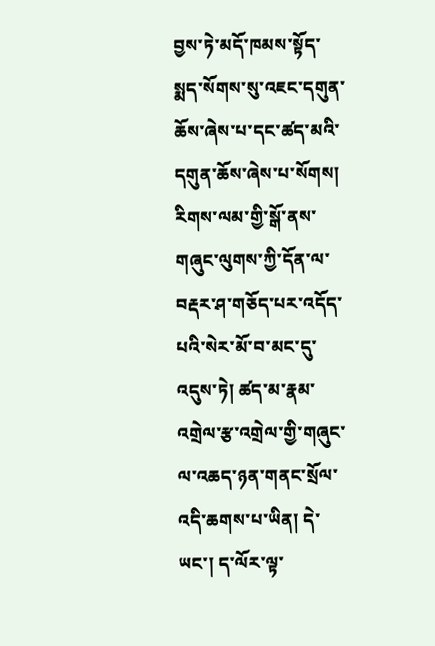བྱས་ཏེ་མདོ་ཁམས་སྟོད་སྨད་སོགས་སུ་འཇང་དགུན་ཆོས་ཞེས་པ་དང་ཚད་མའི་དགུན་ཆོས་ཞེས་པ་སོགས། རིགས་ལམ་གྱི་སྒོ་ནས་གཞུང་ལུགས་ཀྱི་དོན་ལ་བརྡར་ཤ་གཅོད་པར་འདོད་པའི་སེར་མོ་བ་མང་དུ་འདུས་ཏེ། ཚད་མ་རྣམ་འགྲེལ་རྩ་འགྲེལ་གྱི་གཞུང་ལ་འཆད་ཉན་གནང་སྲོལ་འདི་ཆགས་པ་ཡིན། དེ་ཡང་། ད་ལོར་ལྟ་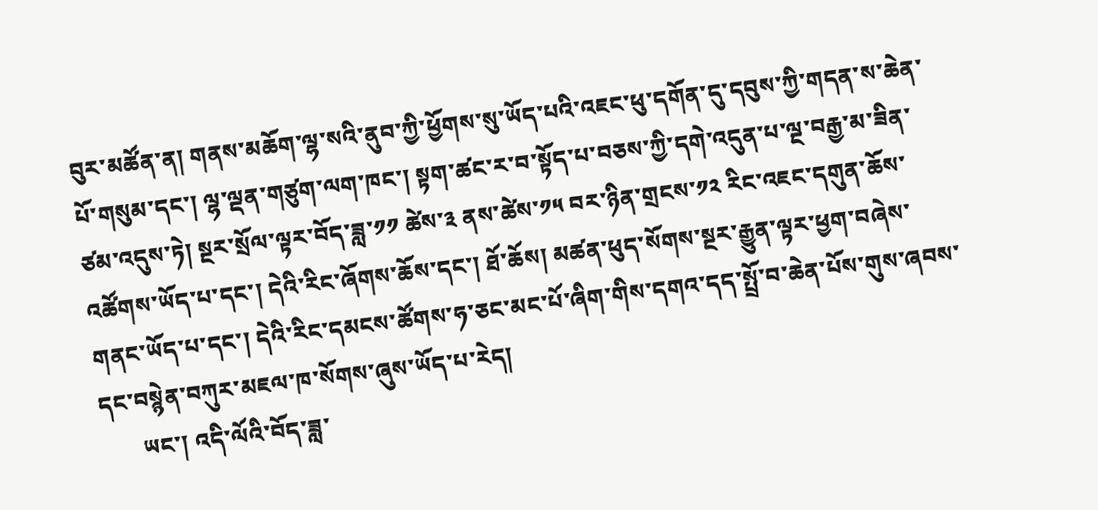བུར་མཚོན་ན། གནས་མཆོག་ལྷ་སའི་ནུབ་ཀྱི་ཕྱོགས་སུ་ཡོད་པའི་འཇང་ཕུ་དགོན་དུ་དབུས་ཀྱི་གདན་ས་ཆེན་པོ་གསུམ་དང་། ལྷ་ལྡན་གཙུག་ལག་ཁང་། སྟག་ཚང་ར་བ་སྟོད་པ་བཅས་ཀྱི་དགེ་འདུན་པ་ལྔ་བརྒྱ་མ་ཟིན་ཙམ་འདུས་ཏེ། སྔར་སྲོལ་ལྟར་བོད་ཟླ་༡༡ ཚེས་༣ ནས་ཚེས་༡༥ བར་ཉིན་གྲངས་༡༢ རིང་འཇང་དགུན་ཆོས་འཚོགས་ཡོད་པ་དང་། དེའི་རིང་ཞོགས་ཆོས་དང་། ཐོ་ཆོས། མཚན་ཕུད་སོགས་སྔར་རྒྱུན་ལྟར་ཕྱག་བཞེས་གནང་ཡོད་པ་དང་། དེའི་རིང་དམངས་ཚོགས་ཧ་ཅང་མང་པོ་ཞིག་གིས་དགའ་དད་སྤྲོ་བ་ཆེན་པོས་གུས་ཞབས་དང་བསྙེན་བཀུར་མཇལ་ཁ་སོགས་ཞུས་ཡོད་པ་རེད།
       ཡང་། འདི་ལོའི་བོད་ཟླ་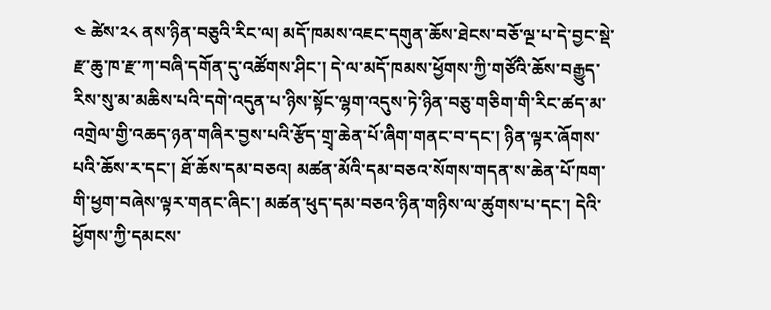༤ ཚེས་༢༨ ནས་ཉིན་བཅུའི་རིང་ལ། མདོ་ཁམས་འཇང་དགུན་ཆོས་ཐེངས་བཅོ་ལྔ་པ་དེ་བྱང་སྡེ་རྫ་ཆུ་ཁ་རྫ་ཀ་བཞི་དགོན་དུ་འཚོགས་ཤིང་། དེ་ལ་མདོ་ཁམས་ཕྱོགས་ཀྱི་གཙོའི་ཆོས་བརྒྱུད་རིས་སུ་མ་མཆིས་པའི་དགེ་འདུན་པ་ཉིས་སྟོང་ལྷག་འདུས་ཏེ་ཉིན་བཅུ་གཅིག་གི་རིང་ཚད་མ་འགྲེལ་གྱི་འཆད་ཉན་གཞིར་བྱས་པའི་རྩོད་གྲྭ་ཆེན་པོ་ཞིག་གནང་བ་དང་། ཉིན་ལྟར་ཞོགས་པའི་ཆོས་ར་དང་། ཐོ་ཆོས་དམ་བཅའ། མཚན་མོའི་དམ་བཅའ་སོགས་གདན་ས་ཆེན་པོ་ཁག་གི་ཕྱག་བཞེས་ལྟར་གནང་ཞིང་། མཚན་ཕུད་དམ་བཅའ་ཉིན་གཉིས་ལ་ཚུགས་པ་དང་། དེའི་ཕྱོགས་ཀྱི་དམངས་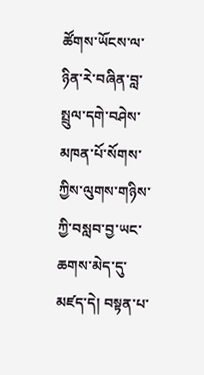ཚོགས་ཡོངས་ལ་ཉིན་རེ་བཞིན་བླ་སྤྲུལ་དགེ་བཤེས་མཁན་པོ་སོགས་ཀྱིས་ལུགས་གཉིས་ཀྱི་བསླབ་བྱ་ཡང་ཆགས་མེད་དུ་མཛད་དེ། བསྟན་པ་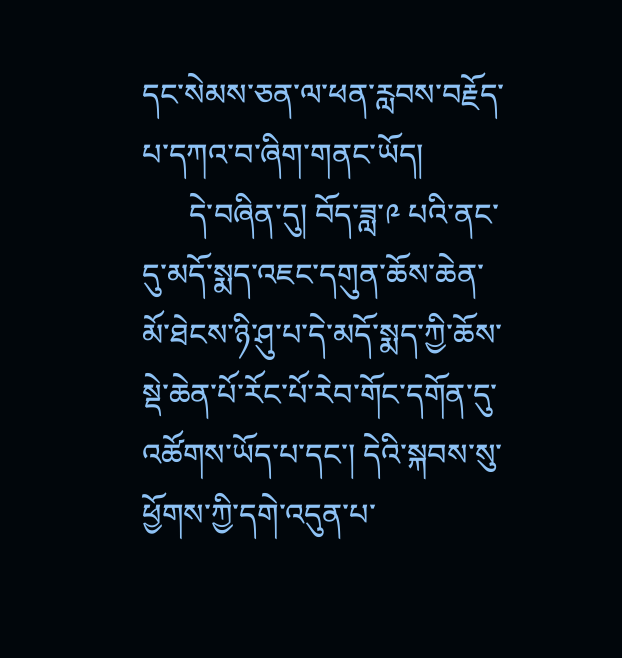དང་སེམས་ཅན་ལ་ཕན་རླབས་བརྗོད་པ་དཀའ་བ་ཞིག་གནང་ཡོད།
      དེ་བཞིན་དུ། བོད་ཟླ་༩ པའི་ནང་དུ་མདོ་སྨད་འཇང་དགུན་ཆོས་ཆེན་མོ་ཐེངས་ཉི་ཤུ་པ་དེ་མདོ་སྨད་ཀྱི་ཆོས་སྡེ་ཆེན་པོ་རོང་པོ་རེབ་གོང་དགོན་དུ་འཚོགས་ཡོད་པ་དང་། དེའི་སྐབས་སུ་ཕྱོགས་ཀྱི་དགེ་འདུན་པ་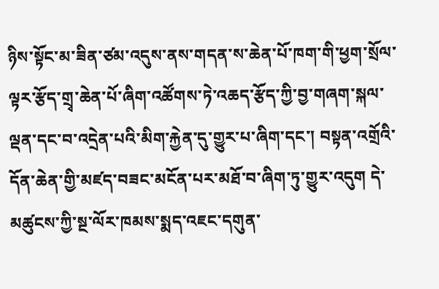ཉིས་སྟོང་མ་ཟིན་ཙམ་འདུས་ནས་གདན་ས་ཆེན་པོ་ཁག་གི་ཕྱག་སྲོལ་ལྟར་རྩོད་གྲྭ་ཆེན་པོ་ཞིག་འཚོགས་ཏེ་འཆད་རྩོད་ཀྱི་བྱ་གཞག་སྐལ་ལྡན་དང་བ་འདྲེན་པའི་མིག་རྐྱེན་དུ་གྱུར་པ་ཞིག་དང་། བསྟན་འགྲོའི་དོན་ཆེན་གྱི་མཛད་བཟང་མངོན་པར་མཐོ་བ་ཞིག་ཏུ་གྱུར་འདུག དེ་མཚུངས་ཀྱི་སྔ་ལོར་ཁམས་སྨད་འཇང་དགུན་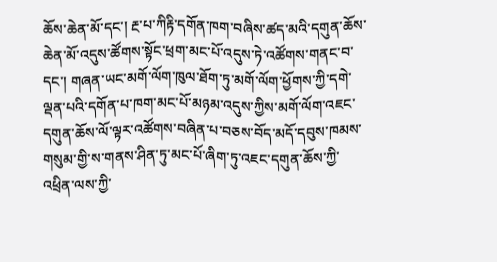ཆོས་ཆེན་མོ་དང་། རྔ་པ་ཀིརྟི་དགོན་ཁག་བཞིས་ཚད་མའི་དགུན་ཆོས་ཆེན་མོ་འདུས་ཚོགས་སྟོང་ཕྲག་མང་པོ་འདུས་ཏེ་འཚོགས་གནང་བ་དང་། གཞན་ཡང་མགོ་ལོག་ཁུལ་ཐོག་ཏུ་མགོ་ལོག་ཕྱོགས་ཀྱི་དགེ་ལྡན་པའི་དགོན་པ་ཁག་མང་པོ་མཉམ་འདུས་ཀྱིས་མགོ་ལོག་འཇང་དགུན་ཆོས་ལོ་ལྟར་འཚོགས་བཞིན་པ་བཅས་བོད་མདོ་དབུས་ཁམས་གསུམ་གྱི་ས་གནས་ཤིན་ཏུ་མང་པོ་ཞིག་ཏུ་འཇང་དགུན་ཆོས་ཀྱི་འཕྲིན་ལས་ཀྱི་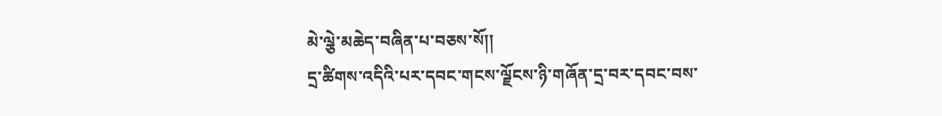མེ་ལྕེ་མཆེད་བཞིན་པ་བཅས་སོ།།
དྲ་ཚིགས་འདིའི་པར་དབང་གངས་ལྗོངས་ཉི་གཞོན་དྲ་བར་དབང་བས་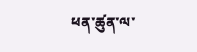ཕན་ཚུན་ལ་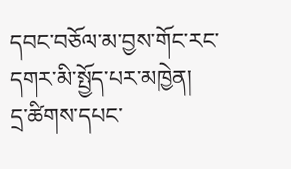དབང་བཅོལ་མ་བྱས་གོང་རང་དགར་མི་སྤྱོད་པར་མཁྱེན།
དྲ་ཚིགས་དཔང་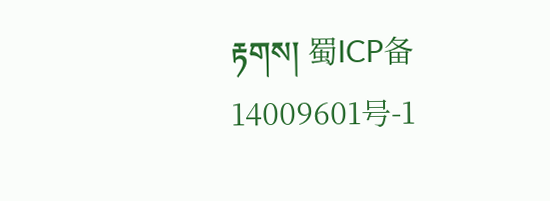རྟགས། 蜀ICP备14009601号-1